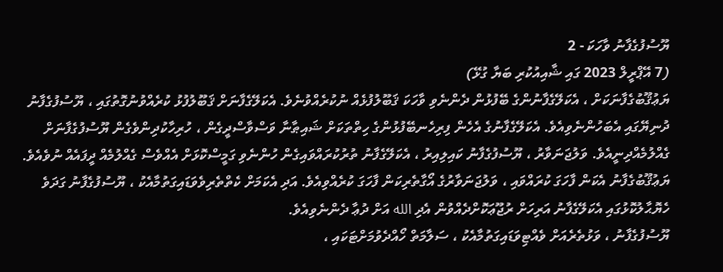ޔޫސުފުގެފާނު ވާހަކަ - 2
(7 އޭޕްރީލް 2023 ގައި ޝާއިއުކުރި ބަޔާ ގުޅޭ)
ޔަޢުޤޫބުގެފާނަކަށް ، އެކަލޭގެފާނުންގެ ބޭފުޅުން ދެންނެވި ވާހަކަ ޤަބޫލުފުޅެއް ނުކުރެއްވުނެވެ. އެކަލޭގެފާނަށް ޤަބޫލުފުޅު ކުރެއްވުނުގޮތުގައި ، ޔޫސުފުގެފާނު ދުނިޔޭގައި އެބަހުންނެވިއެވެ. އެކަލޭގެފާނުގެ އެހެން ފިރިހެނބޭފުޅުންގެ ހިތްތަކަށް ޝައިޠާނާ ވަސްވާސްދީގެން ، ހުރިހާކުދިންވެގެން ޔޫސުފުގެފާނަށް ގެއްލުމެއްދިނީއެވެ. ވަލުޖަނަވާރު ، ޔޫސުފުގެފާނު ކައިލިއިރު ، އެކަލޭގެފާނު ތުރުކުރައްވައިގެން ހުންނެވި ގަމީސްކޮޅަށް އެއްވެސް ގެއްލުމެއް ދީފައެއް ނުވެއެވެ. ޔަޢުޤޫބުގެފާނު އެކަން ފާހަގަ ކުރައްވައި ، ވަލުޖަނަވާރުގެ އޯގާތެރިކަން ފާހަގަ ކުރެއްވިއެވެ. އަދި އެކަމަށް ކެތްތެރިވެވަޑައިގަތުމާއެކު ، ޔޫސުފުގެފާނު ގަދަވެ ހެޔޮޙާލުކޮޅުގައި އެކަލޭގެފާނު އަރިހަށް ރުޖޫޢަކޮށްދެއްވުން އެދި الله އަށް ދުޢާ ދެންނެވިއެވެ.
ޔޫސުފުގެފާނު ، ވަޅުތެރެއަށް ވެއްޓިވަޑައިގަތުމާއެކު ، ސަލާމަތް ހޯއްދެވުމަށްޓަކައި ،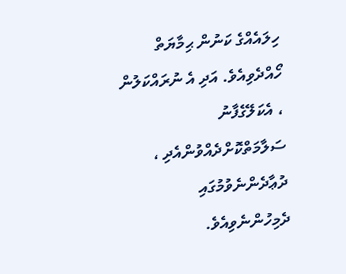ހިލައެއްގެ ކަނުން ޙިމާޔަތް ހޯއްދެވިއެވެ. އަދި އެ ނުރައްކަލުން ، އެކަލޭގެފާނު ސަލާމަތްކޮށްދެއްވުންއެދި ، ދުޢާދެންނެވުމުގައި ދެމިހުންނެވިއެވެ.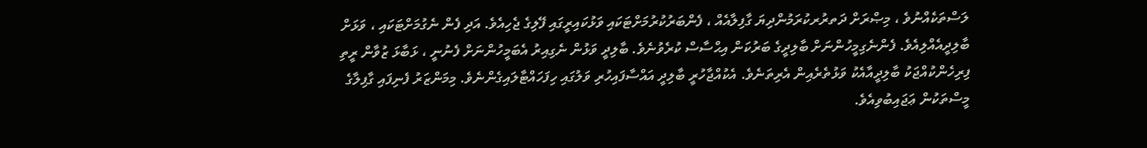ލަސްތަކެއްނުވެ ، މިޞްރަށް ދަތރުރކުރަމުންދިޔަ ގާފިލާއެއް ، ފެންބަރުކުރުމަށްޓަކައި ވަޅުކައިރީގައި ފޭލިގެ ޖެހިއެވެ. އަދި ފެން ނެގުމަށްޓަކައި ، ވަޅަށް ބާލިދީއެއްލިއެވެ. ފެންނެގިމީހުންނަށް ބާލިދީގެ ބަރުކަން އިޙްސާސް ކުރެވުނެވެ. ބާލިދީ ވަޅުން ނެގިއިރު އެބަމީހުންނަށް ފެނުނީ ، ޅަބާޅަ ޒުވާން ރީތި ފިރިހެންކުއްޖަކު ބާލިދީއާއެކު ވަޅުތެރެއިން އެރިތަނެވެ. އެކުއްޖާހުރީ ބާލިދީ އައްސާފައިހުރި ވަލުގައި ހިފަހައްޓާލައިގެންނެވެ. މިމަންޒަރު ފެނިފައި ގާފިލާގެ މީސްތަކުން ޢަޖައިބުވިއެވެ.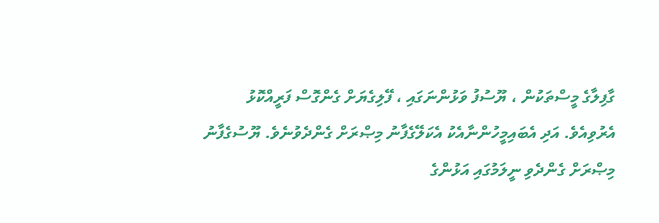ގާފިލާގެ މީސްތަކުން ، ޔޫސުފު ވަޅުންނަގައި ، ފޭލިގެޔަށް ގެންގޮސް ފަރީއްކޮޅު އެރުވިއެވެ. އަދި އެބައިމީހުންނާއެކު އެކަލޭގެފާނު މިޞްރަށް ގެންދެވުނެވެ. ޔޫސުގެފާނު މިޞްރަށް ގެންދެވި ނީލަމުގައި އަޅުންގެ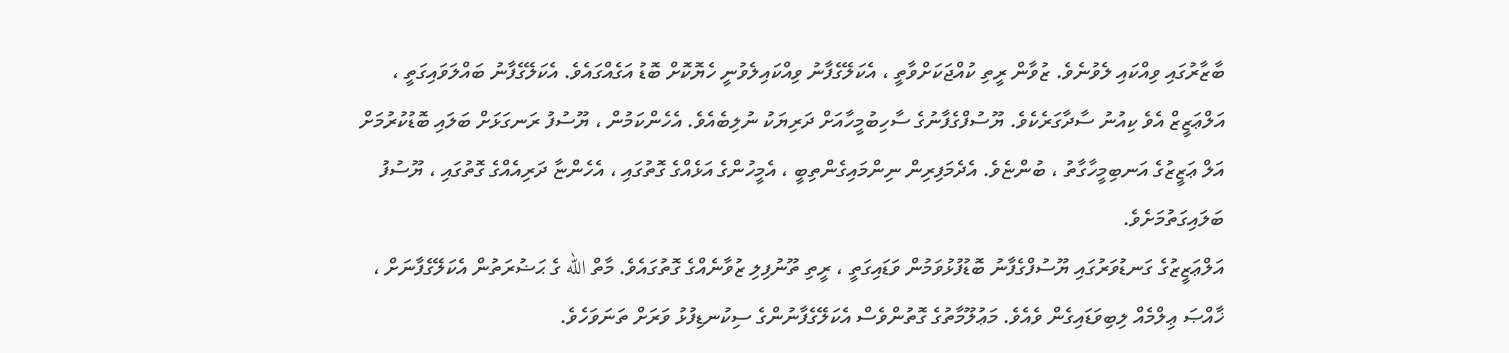ބާޒާރުގައި ވިއްކައި ލެވުނެވެ. ޒުވާން ރީތި ކުއްޖަކަށްވާތީ ، އެކަލޭގެފާނު ވިއްކައިލެވުނީ ހެޔޮކޮށް ބޮޑު އަގެއްގައެވެ. އެކަލޭގެފާނު ބައްލަވައިގަތީ ، އަލްޢަޒީޒް އެވެ ކިއުނު ސާދާގަރެކެވެ. ޔޫސުފްގެފާނުގެ ސާހިބުމީހާއަށް ދަރިޔަކު ނުލިބެއެވެ. އެހެންކަމުން ، ޔޫސުފު ރަނގަޅަށް ބަލައި ބޮޑުކުރުމަށް އަލް ޢަޒީޒުގެ އަނބިމީހާގާތު ، ބުންޏެވެ. އެދެމަފިރިން ނިންމައިގެންތިބީ ، އެމީހުންގެ އަޅެއްގެ ގޮތުގައި ، އެހެންޏާ ދަރިއެއްގެ ގޮތުގައި ، ޔޫސުފު ބަލައިގަތުމަށެވެ.
އަލްޢަޒީޒުގެ ގަނޑުވަރުގައި ޔޫސުފްގެފާނު ބޮޑުފުޅުވަމުން ވަޑައިގަތީ ، ރީތި ތޫނުފިލި ޒުވާނެއްގެ ގޮތުގައެވެ. މާތް الله ގެ ޙަޟުރަތުން އެކަލޭގެފާނަށް ، ޚާއްޞަ ޢިލްމެއް ލިބިވަޑައިގެން ވެއެވެ. މަޢުލޫމާތުގެ ގޮތުންވެސް އެކަލޭގެފާނުންގެ ސިކުނޑިފުޅު ވަރަށް ތަނަވަހެވެ.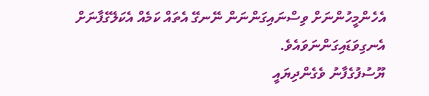އެހެންމީހުންނަށް ވިސްނައިގަންނަން ނޭނގޭ އެތައް ކަމެއް އެކަލޭގެފާނަށް އެނގިވަޑައިގަންނަވައެވެ.
ޔޫސުފުގެފާނު ވެގެންދިޔައީ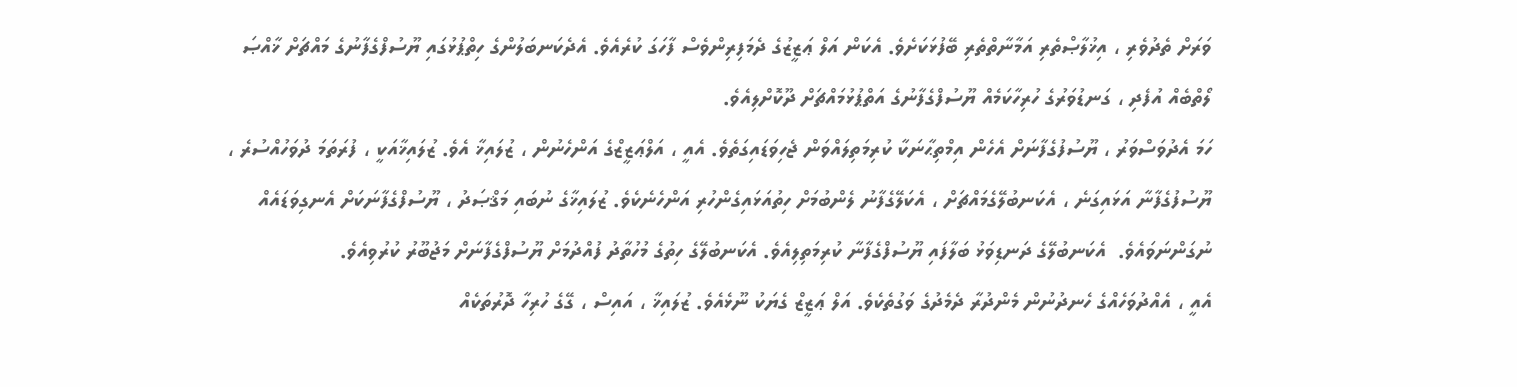ވަރަށް ތެދުވެރި ، އިޚުލާޞްތެރި އަމާނާތްތެރި ބޭފުޅަކަށެވެ. އެކަން އަލް ޢަޒީޒުގެ ދެމަފިރިންވެސް ފާހަގަ ކުރެއެވެ. އެދެކަނބަލުންގެ ހިތްޕުޅުގައި ޔޫސުފްގެފާނުގެ މައްޗަށް ޚާއްޞަ ލޯތްބެއް އުފެދި ، ގަނޑުވަރުގެ ހުރިހާކަމެއް ޔޫސުފްގެފާނުގެ އަތްޕުޅުމައްޗަށް ދޫކޮށްލިއެވެ.
ހަމަ އެދުވަސްވަރު ، ޔޫސުފުގެފާނަށް އެހެން އިމްތިޙާނަކާ ކުރިމަތިލައްވަން ޖެހިވަޑައިގަތެވެ. އެއީ ، އަލްޢަޒީޒްގެ އަންހެނުން ، ޒުލައިޚާ އެވެ. ޒުލައިޚާއަކީ ، ފުރަތަމަ ދުވަހުއްސުރެ ، ޔޫސުފުގެފާނާ އަޅައިގަނެ ، އެކަނބުލޭގެމައްޗަށް ، އެކަލޭގެފާނު ލެންބުމަށް ހިތުއަޅައިގެންހުރި އަންހެނެކެވެ. ޒުލައިޚާގެ ނުބައި މަޤްޞަދު ، ޔޫސުފްގެފާނަކަށް އެނގިވަޑައެއް ނުގަންނަވައެވެ.  އެކަނބުލޭގެ ދަނޑިވަޅު ބަލާފައި ޔޫސުފްގެފާނާ ކުރިމަތިލިއެވެ. އެކަނބުލޭގެ ހިތުގެ މުހުތާދު ފުއްދުމަށް ޔޫސުފްގެފާނަށް މަޖުބޫރު ކުރުވިއެވެ.
އެއީ ، އެއްދުވަހެއްގެ ހެނދުނުން މެންދުރާ ދެމެދުގެ ވަގުތެކެވެ. އަލް ޢަޒީޒް ގެޔަކު ނޫޅެއެވެ. ޒުލައިޚާ ، އައިސް ، ގޭގެ ހުރިހާ ދޮރުތަކެއް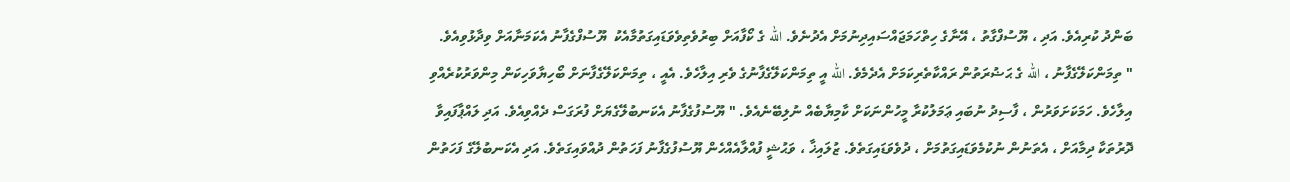ބަންދު ކުރިއެވެ. އަދި ، ޔޫސުފްގާތު ، އޭނާގެ ހިތްހަމަޖައްސައިދިނުމަށް އެދުނެވެ. الله ގެ ކޯފާއަށް ބިރުވެތިވެވަޑައިގަތުމާއެކު  ޔޫސުފްގެފާނު އެކަމަނާއަށް ވިދާޅުވިއެވެ.
" ތިމަންކަލޭގެފާނު ، الله ގެ ޙަޟުރަތުން ރައްކާތެރިކަމަށް އެދެމެވެ. الله އީ ތިމަންކަލޭގެފާނުގެ ވެރި އިލާހެވެ. އެއީ ، ތިމަންކަލޭގެފާނަށް ބޯހިޔާވަހިކަން މިންވަރުކުރެއްވި އިލާހެވެ. ހަމަކަށަވަރުން ، ފާސިދު ނުބައި ޢަމަލުކުރާ މީހުންނަކަށް ކާމިޔާބެއް ނުލިބޭނެއެވެ. " ޔޫސުފުގެފާނު އެކަނބުލޭގެޔަށް ފުރަގަސް ދެއްވިއެވެ. އަދި ލައްޕާފައިވާ ދޮރުތަކާ ދިމާއަށް ، އެތަނުން ނުކުމެވަޑައިގަތުމަށް ، ދުވެވަޑައިގަތެވެ. ޒުލައިޚާ ، ވަޙުޝީ ފުއްލާއެއްހެން ޔޫސުފުގެފާނު ފަހަތުން ދުއްވައިގަތެވެ. އަދި އެކަނބުލޭގެ ފަހަތުން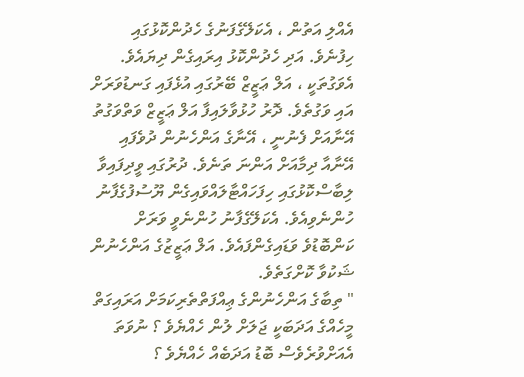އެއްލި އަތުން ، އެކަލޭގެފަނުގެ ހެދުންކޮޅުގައި ހިފުނެވެ. އަދި ހެދުންކޮޅު އިރައިގެން ދިޔައެވެ.
އެވަގުތަކީ ، އަލް ޢަޒީޒް ބޭރުގައި އުޅެފައި ގަނޑުވަރަށް އައި ވަގުތެވެ. ދޮރު ހުޅުވާލައިފާ އަލް ޢަޒީޒް ވަތްވަގުތު އޭނާއަށް ފެނުނީ ، އޭނާގެ އަންހެނުން ދުވެފައި އޭނާއާ ދިމާއަށް އަންނަ ތަނެވެ. ދުރުގައި ވީދިފައިވާ ލިބާސްކޮޅުގައި ހިފަހައްޓާލައްވައިގެން ޔޫސުފުގެފާނު ހުންނެވިއެވެ. އެކަލޭގެފާނު ހުންނެވީ ވަރަށް ކަންބޮޑުވެ ވަޑައިގެންފައެވެ. އަލް ޢަޒީޒުގެ އަންހެނުން ޝަކުވާ ކޮށްގަތެވެ.
" ތިބާގެ އަންހެނުންގެ ޢިއްފަތްތެރިކަމަށް އަރައިގަތް މީހެއްގެ އަދަބަކީ ޖަލަށް ލުން ހެއްޔެވެ ؟ ނުވަތަ އެއަށްވުރެވެސް ބޮޑު އަދަބެއް ހެއްޔެވެ ؟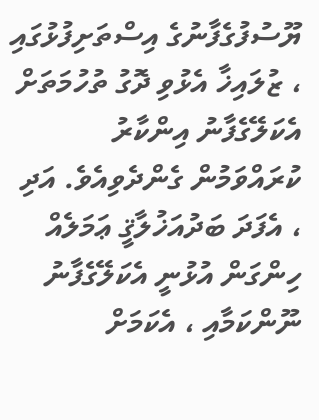ޔޫސުފުގެފާނުގެ އިސްތަށިފުޅުގައި ، ޒުލައިޚާ އެޅުވި ދޮގު ތުހުމަތަށް އެކަލޭގެފާނު އިންކާރު ކުރައްވަމުން ގެންދެވިއެވެ. އަދި ، އެފަދަ ބަދުއަޚުލާޤީ ޢަމަލެއް ހިންގަން އުޅުނީ އެކަލޭގެފާނު ނޫންކަމާއި ، އެކަމަށް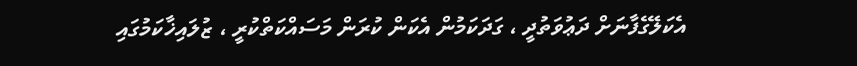އެކަލޭގެފާނަށް ދަޢުވަތުދީ ، ގަދަކަމުން އެކަން ކުރަން މަސައްކަތްކުރީ ، ޒުލައިޚާކަމުގައި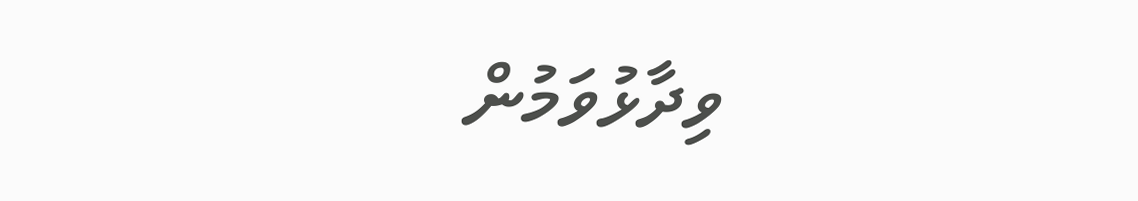ވިދާޅުވަމުން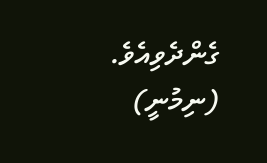ގެންދެވިއެވެ.
(ނިމުނީ)